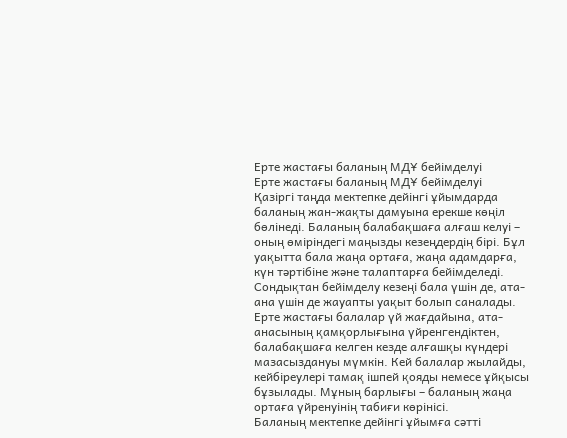Ерте жастағы баланың МДҰ бейімделуі
Ерте жастағы баланың МДҰ бейімделуі
Қазіргі таңда мектепке дейінгі ұйымдарда баланың жан-жақты дамуына ерекше көңіл бөлінеді. Баланың балабақшаға алғаш келуі – оның өміріндегі маңызды кезеңдердің бірі. Бұл уақытта бала жаңа ортаға, жаңа адамдарға, күн тәртібіне және талаптарға бейімделеді. Сондықтан бейімделу кезеңі бала үшін де, ата-ана үшін де жауапты уақыт болып саналады.
Ерте жастағы балалар үй жағдайына, ата-анасының қамқорлығына үйренгендіктен, балабақшаға келген кезде алғашқы күндері мазасыздануы мүмкін. Кей балалар жылайды, кейбіреулері тамақ ішпей қояды немесе ұйқысы бұзылады. Мұның барлығы – баланың жаңа ортаға үйренуінің табиғи көрінісі.
Баланың мектепке дейінгі ұйымға сәтті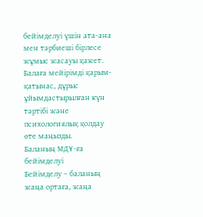бейімделуі үшін ата-ана мен тәрбиеші бірлесе жұмыс жасауы қажет. Балаға мейірімді қарым-қатынас, дұрыс ұйымдастырылған күн тәртібі және психологиялық қолдау өте маңызды.
Баланың МДҰ-ға бейімделуі
Бейімделу – баланың жаңа ортаға, жаңа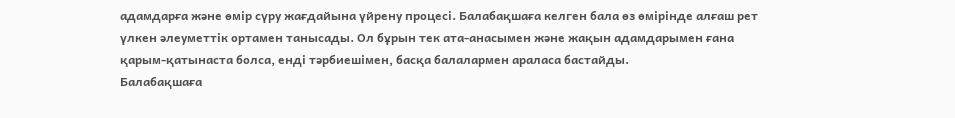адамдарға және өмір сүру жағдайына үйрену процесі. Балабақшаға келген бала өз өмірінде алғаш рет үлкен әлеуметтік ортамен танысады. Ол бұрын тек ата-анасымен және жақын адамдарымен ғана қарым-қатынаста болса, енді тәрбиешімен, басқа балалармен араласа бастайды.
Балабақшаға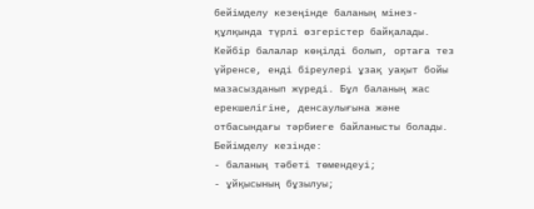бейімделу кезеңінде баланың мінез-құлқында түрлі өзгерістер байқалады. Кейбір балалар көңілді болып, ортаға тез үйренсе, енді біреулері ұзақ уақыт бойы мазасызданып жүреді. Бұл баланың жас ерекшелігіне, денсаулығына және отбасындағы тәрбиеге байланысты болады.
Бейімделу кезінде:
- баланың тәбеті төмендеуі;
- ұйқысының бұзылуы;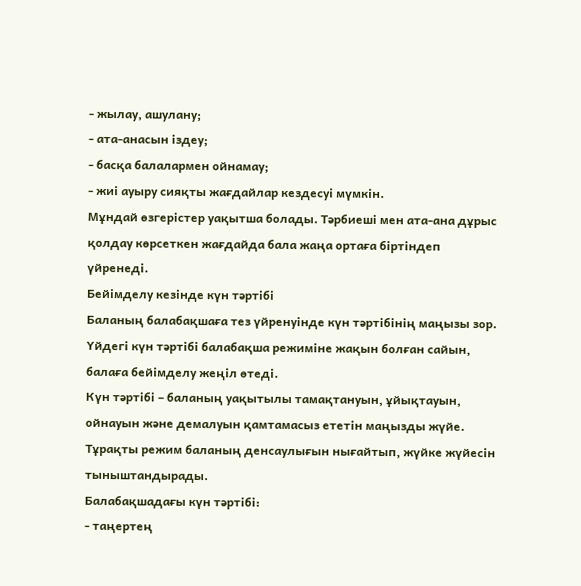- жылау, ашулану;
- ата-анасын іздеу;
- басқа балалармен ойнамау;
- жиі ауыру сияқты жағдайлар кездесуі мүмкін.
Мұндай өзгерістер уақытша болады. Тәрбиеші мен ата-ана дұрыс қолдау көрсеткен жағдайда бала жаңа ортаға біртіндеп үйренеді.
Бейімделу кезінде күн тәртібі
Баланың балабақшаға тез үйренуінде күн тәртібінің маңызы зор. Үйдегі күн тәртібі балабақша режиміне жақын болған сайын, балаға бейімделу жеңіл өтеді.
Күн тәртібі – баланың уақытылы тамақтануын, ұйықтауын, ойнауын және демалуын қамтамасыз ететін маңызды жүйе. Тұрақты режим баланың денсаулығын нығайтып, жүйке жүйесін тыныштандырады.
Балабақшадағы күн тәртібі:
- таңертең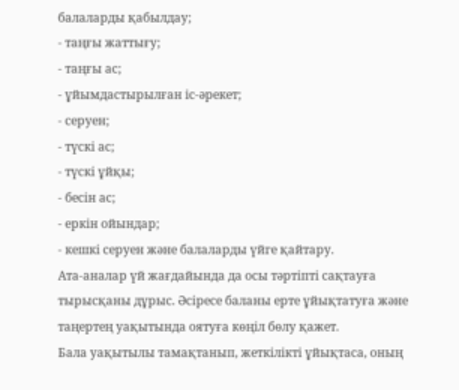балаларды қабылдау;
- таңғы жаттығу;
- таңғы ас;
- ұйымдастырылған іс-әрекет;
- серуен;
- түскі ас;
- түскі ұйқы;
- бесін ас;
- еркін ойындар;
- кешкі серуен және балаларды үйге қайтару.
Ата-аналар үй жағдайында да осы тәртіпті сақтауға тырысқаны дұрыс. Әсіресе баланы ерте ұйықтатуға және таңертең уақытында оятуға көңіл бөлу қажет.
Бала уақытылы тамақтанып, жеткілікті ұйықтаса, оның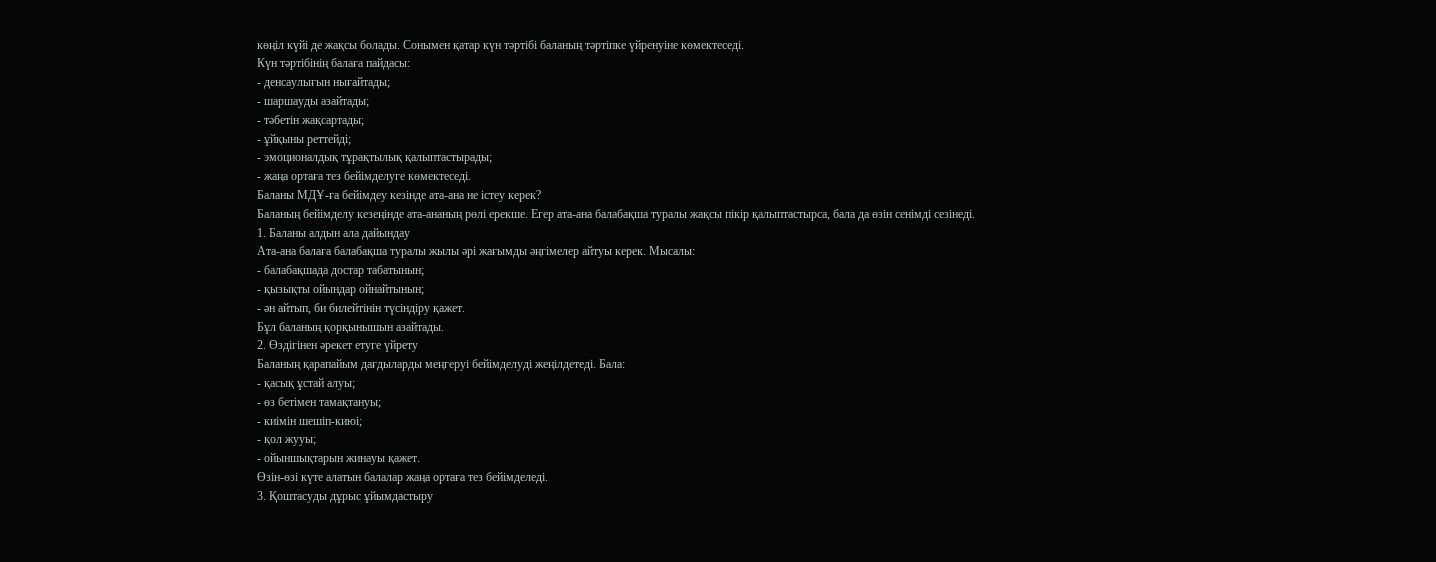көңіл күйі де жақсы болады. Сонымен қатар күн тәртібі баланың тәртіпке үйренуіне көмектеседі.
Күн тәртібінің балаға пайдасы:
- денсаулығын нығайтады;
- шаршауды азайтады;
- тәбетін жақсартады;
- ұйқыны реттейді;
- эмоционалдық тұрақтылық қалыптастырады;
- жаңа ортаға тез бейімделуге көмектеседі.
Баланы МДҰ-ға бейімдеу кезінде ата-ана не істеу керек?
Баланың бейімделу кезеңінде ата-ананың рөлі ерекше. Егер ата-ана балабақша туралы жақсы пікір қалыптастырса, бала да өзін сенімді сезінеді.
1. Баланы алдын ала дайындау
Ата-ана балаға балабақша туралы жылы әрі жағымды әңгімелер айтуы керек. Мысалы:
- балабақшада достар табатынын;
- қызықты ойындар ойнайтынын;
- ән айтып, би билейтінін түсіндіру қажет.
Бұл баланың қорқынышын азайтады.
2. Өздігінен әрекет етуге үйрету
Баланың қарапайым дағдыларды меңгеруі бейімделуді жеңілдетеді. Бала:
- қасық ұстай алуы;
- өз бетімен тамақтануы;
- киімін шешіп-киюі;
- қол жууы;
- ойыншықтарын жинауы қажет.
Өзін-өзі күте алатын балалар жаңа ортаға тез бейімделеді.
3. Қоштасуды дұрыс ұйымдастыру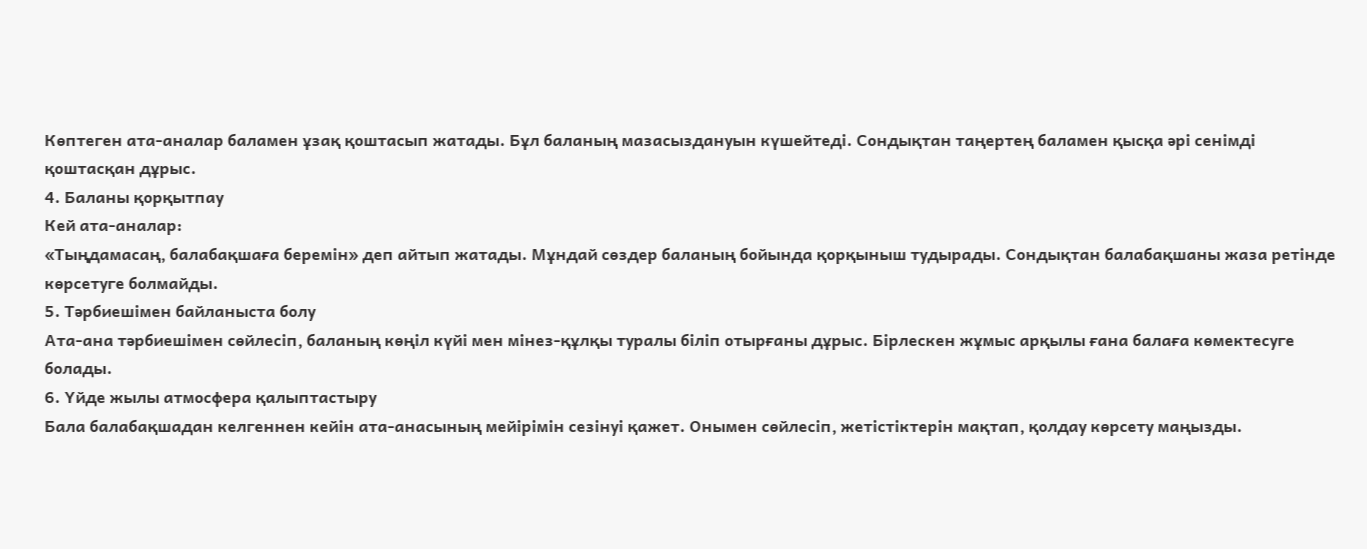Көптеген ата-аналар баламен ұзақ қоштасып жатады. Бұл баланың мазасыздануын күшейтеді. Сондықтан таңертең баламен қысқа әрі сенімді қоштасқан дұрыс.
4. Баланы қорқытпау
Кей ата-аналар:
«Тыңдамасаң, балабақшаға беремін» деп айтып жатады. Мұндай сөздер баланың бойында қорқыныш тудырады. Сондықтан балабақшаны жаза ретінде көрсетуге болмайды.
5. Тәрбиешімен байланыста болу
Ата-ана тәрбиешімен сөйлесіп, баланың көңіл күйі мен мінез-құлқы туралы біліп отырғаны дұрыс. Бірлескен жұмыс арқылы ғана балаға көмектесуге болады.
6. Үйде жылы атмосфера қалыптастыру
Бала балабақшадан келгеннен кейін ата-анасының мейірімін сезінуі қажет. Онымен сөйлесіп, жетістіктерін мақтап, қолдау көрсету маңызды.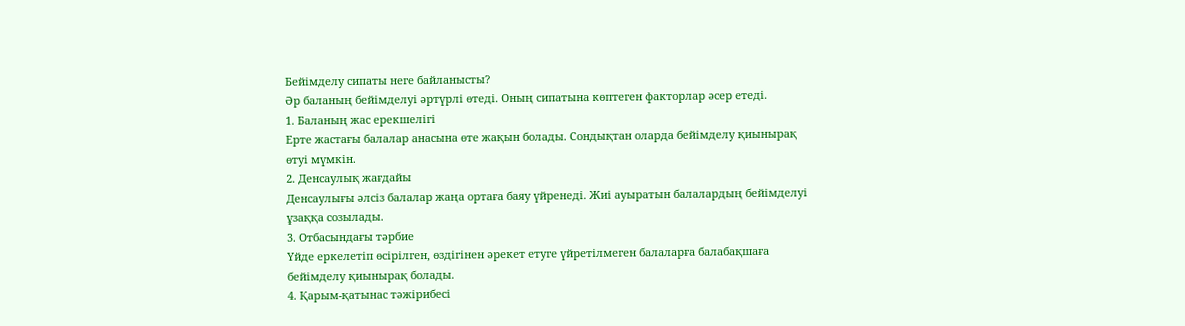Бейімделу сипаты неге байланысты?
Әр баланың бейімделуі әртүрлі өтеді. Оның сипатына көптеген факторлар әсер етеді.
1. Баланың жас ерекшелігі
Ерте жастағы балалар анасына өте жақын болады. Сондықтан оларда бейімделу қиынырақ өтуі мүмкін.
2. Денсаулық жағдайы
Денсаулығы әлсіз балалар жаңа ортаға баяу үйренеді. Жиі ауыратын балалардың бейімделуі ұзаққа созылады.
3. Отбасындағы тәрбие
Үйде еркелетіп өсірілген, өздігінен әрекет етуге үйретілмеген балаларға балабақшаға бейімделу қиынырақ болады.
4. Қарым-қатынас тәжірибесі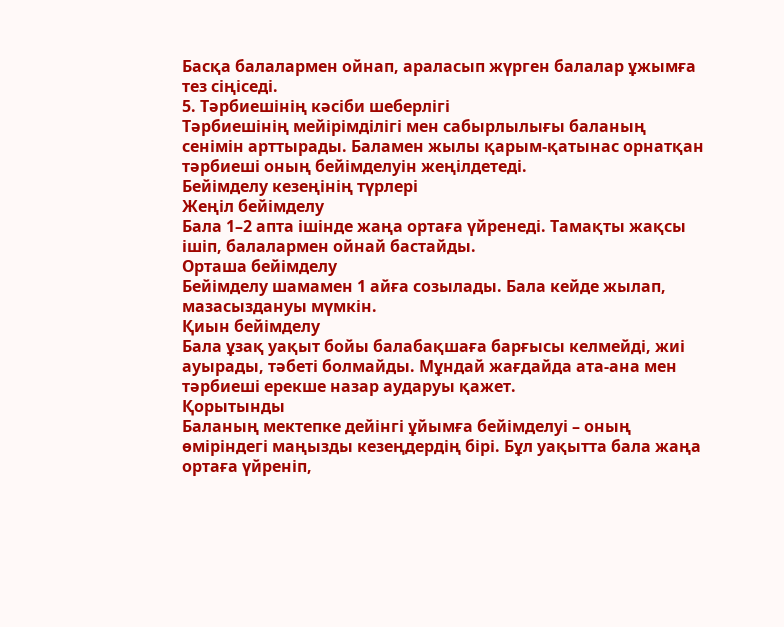Басқа балалармен ойнап, араласып жүрген балалар ұжымға тез сіңіседі.
5. Тәрбиешінің кәсіби шеберлігі
Тәрбиешінің мейірімділігі мен сабырлылығы баланың сенімін арттырады. Баламен жылы қарым-қатынас орнатқан тәрбиеші оның бейімделуін жеңілдетеді.
Бейімделу кезеңінің түрлері
Жеңіл бейімделу
Бала 1–2 апта ішінде жаңа ортаға үйренеді. Тамақты жақсы ішіп, балалармен ойнай бастайды.
Орташа бейімделу
Бейімделу шамамен 1 айға созылады. Бала кейде жылап, мазасыздануы мүмкін.
Қиын бейімделу
Бала ұзақ уақыт бойы балабақшаға барғысы келмейді, жиі ауырады, тәбеті болмайды. Мұндай жағдайда ата-ана мен тәрбиеші ерекше назар аударуы қажет.
Қорытынды
Баланың мектепке дейінгі ұйымға бейімделуі – оның өміріндегі маңызды кезеңдердің бірі. Бұл уақытта бала жаңа ортаға үйреніп,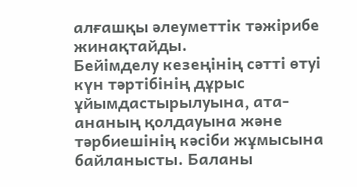алғашқы әлеуметтік тәжірибе жинақтайды.
Бейімделу кезеңінің сәтті өтуі күн тәртібінің дұрыс ұйымдастырылуына, ата-ананың қолдауына және тәрбиешінің кәсіби жұмысына байланысты. Баланы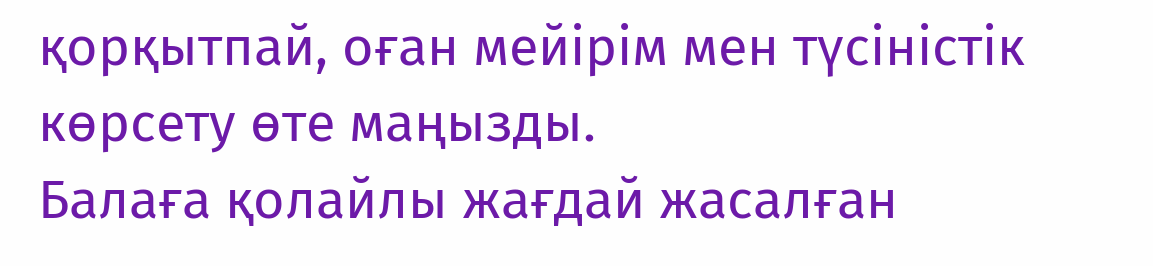қорқытпай, оған мейірім мен түсіністік көрсету өте маңызды.
Балаға қолайлы жағдай жасалған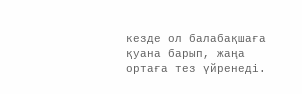кезде ол балабақшаға қуана барып, жаңа ортаға тез үйренеді.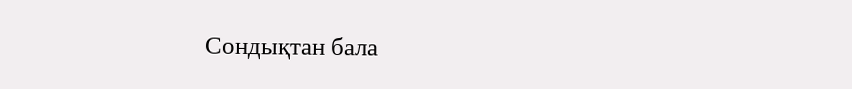Сондықтан бала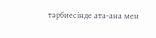тәрбиесінде ата-ана мен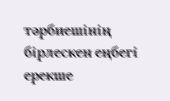тәрбиешінің бірлескен еңбегі ерекше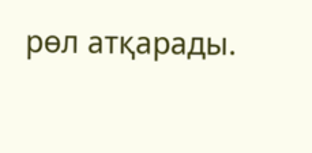рөл атқарады.